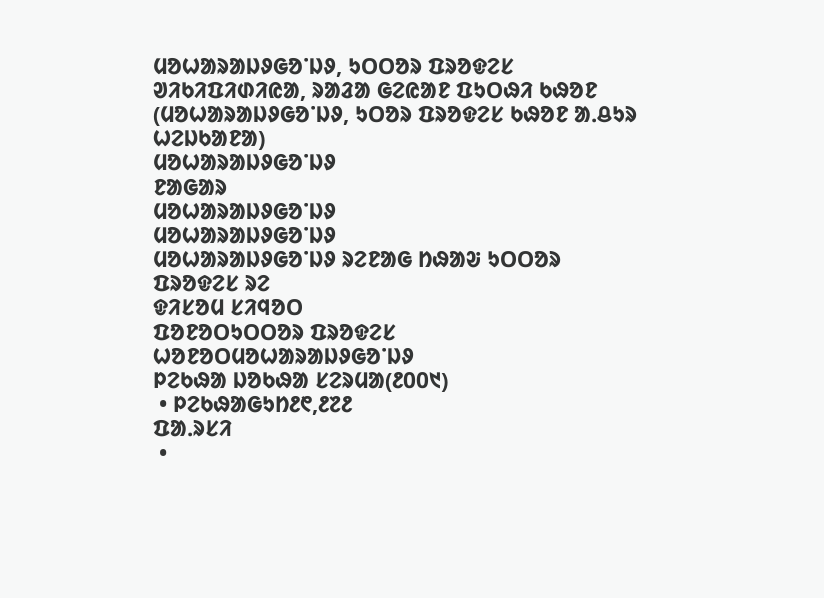ᱢᱚᱦᱟᱨᱟᱡᱽᱜᱚᱸᱡᱽ, ᱩᱛᱛᱚᱨ ᱯᱨᱚᱫᱮᱥ
ᱣᱤᱠᱤᱯᱤᱰᱤᱭᱟ, ᱨᱟᱲᱟ ᱜᱮᱭᱟᱱ ᱯᱩᱛᱷᱤ ᱠᱷᱚᱱ
(ᱢᱚᱦᱟᱨᱟᱡᱽᱜᱚᱸᱡᱽ, ᱩᱛᱚᱨ ᱯᱨᱚᱫᱮᱥ ᱠᱷᱚᱱ ᱟᱹᱪᱩᱨ ᱦᱮᱡᱠᱟᱱᱟ)
ᱢᱚᱦᱟᱨᱟᱡᱽᱜᱚᱸᱡᱽ
ᱱᱟᱜᱟᱨ
ᱢᱚᱦᱟᱨᱟᱡᱽᱜᱚᱸᱡᱽ
ᱢᱚᱦᱟᱨᱟᱡᱽᱜᱚᱸᱡᱽ
ᱢᱚᱦᱟᱨᱟᱡᱽᱜᱚᱸᱡᱽ ᱨᱮᱱᱟᱜ ᱴᱷᱟᱶ ᱩᱛᱛᱚᱨ ᱯᱨᱚᱫᱮᱥ ᱨᱮ
ᱫᱤᱥᱚᱢ ᱥᱤᱧᱚᱛ
ᱯᱚᱱᱚᱛᱩᱛᱛᱚᱨ ᱯᱨᱚᱫᱮᱥ
ᱦᱚᱱᱚᱛᱢᱚᱦᱟᱨᱟᱡᱽᱜᱚᱸᱡᱽ
ᱞᱮᱠᱷᱟ ᱡᱚᱠᱷᱟ ᱥᱮᱨᱢᱟ(᱒᱐᱐᱑)
 • ᱞᱮᱠᱷᱟᱜᱩᱴ᱒᱖,᱒᱗᱒
ᱯᱟᱹᱨᱥᱤ
 •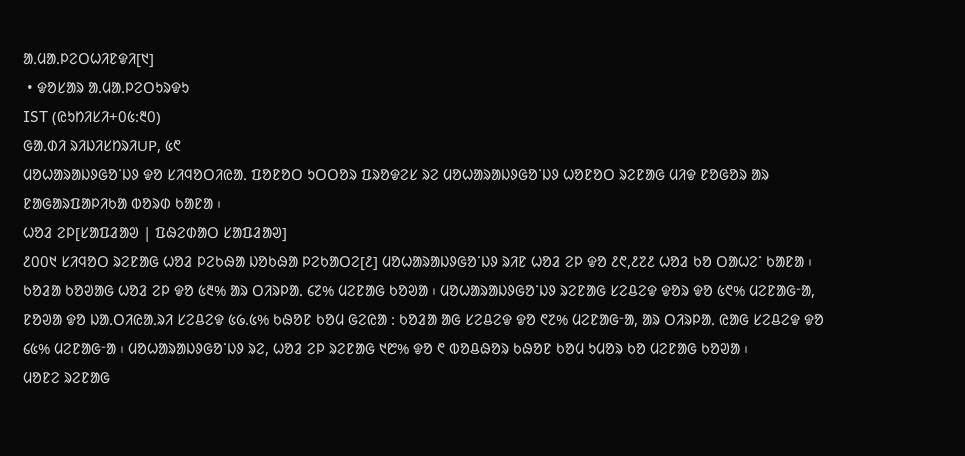ᱟᱹᱢᱟᱹᱞᱮᱛᱦᱤᱱᱫᱤ[᱑]
 • ᱫᱚᱥᱟᱨ ᱟᱹᱢᱟᱹᱞᱮᱛᱩᱨᱫᱩ
IST (ᱭᱩᱴᱤᱥᱤ+᱐᱕:᱓᱐)
ᱜᱟᱹᱰᱤ ᱨᱤᱡᱤᱥᱴᱨᱤUP, ᱕᱖
ᱢᱚᱦᱟᱨᱟᱡᱽᱜᱚᱸᱡᱽ ᱫᱚ ᱥᱤᱧᱚᱛᱤᱭᱟᱹ ᱯᱚᱱᱚᱛ ᱩᱛᱛᱚᱨ ᱯᱨᱚᱫᱮᱥ ᱨᱮ ᱢᱚᱦᱟᱨᱟᱡᱽᱜᱚᱸᱡᱽ ᱦᱚᱱᱚᱛ ᱨᱮᱱᱟᱜ ᱢᱤᱫ ᱱᱚᱜᱚᱨ ᱟᱨ ᱱᱟᱜᱟᱨᱯᱟᱞᱤᱠᱟ ᱵᱚᱨᱰ ᱠᱟᱱᱟ ᱾
ᱦᱚᱲ ᱮᱞ[ᱥᱟᱯᱲᱟᱣ | ᱯᱷᱮᱰᱟᱛ ᱥᱟᱯᱲᱟᱣ]
᱒᱐᱐᱑ ᱥᱤᱧᱚᱛ ᱨᱮᱱᱟᱜ ᱦᱚᱲ ᱞᱮᱠᱷᱟ ᱡᱚᱠᱷᱟ ᱞᱮᱠᱟᱛᱮ[᱒] ᱢᱚᱦᱟᱨᱟᱡᱽᱜᱚᱸᱡᱽ ᱨᱤᱱ ᱦᱚᱲ ᱮᱞ ᱫᱚ ᱒᱖,᱒᱗᱒ ᱦᱚᱲ ᱠᱚ ᱛᱟᱦᱮᱸ ᱠᱟᱱᱟ ᱾ ᱠᱚᱲᱟ ᱠᱚᱣᱟᱜ ᱦᱚᱲ ᱮᱞ ᱫᱚ ᱕᱓% ᱟᱨ ᱛᱤᱨᱞᱟᱹ ᱔᱗% ᱢᱮᱱᱟᱜ ᱠᱚᱣᱟ ᱾ ᱢᱚᱦᱟᱨᱟᱡᱽᱜᱚᱸᱡᱽ ᱨᱮᱱᱟᱜ ᱥᱮᱪᱮᱫ ᱫᱚᱨ ᱫᱚ ᱕᱖% ᱢᱮᱱᱟᱜᱼᱟ, ᱱᱚᱣᱟ ᱫᱚ ᱡᱟᱹᱛᱤᱭᱟᱹᱨᱤ ᱥᱮᱪᱮᱫ ᱕᱙.᱕% ᱠᱷᱚᱱ ᱠᱚᱢ ᱜᱮᱭᱟ : ᱠᱚᱲᱟ ᱟᱜ ᱥᱮᱪᱮᱫ ᱫᱚ ᱖᱗% ᱢᱮᱱᱟᱜᱼᱟ, ᱟᱨ ᱛᱤᱨᱞᱟᱹ ᱭᱟᱜ ᱥᱮᱪᱮᱫ ᱫᱚ ᱔᱕% ᱢᱮᱱᱟᱜᱼᱟ ᱾ ᱢᱚᱦᱟᱨᱟᱡᱽᱜᱚᱸᱡᱽ ᱨᱮ, ᱦᱚᱲ ᱮᱞ ᱨᱮᱱᱟᱜ ᱑᱘% ᱫᱚ ᱖ ᱵᱚᱪᱷᱚᱨ ᱠᱷᱚᱱ ᱠᱚᱢ ᱩᱢᱚᱨ ᱠᱚ ᱢᱮᱱᱟᱜ ᱠᱚᱣᱟ ᱾
ᱢᱚᱱᱮ ᱨᱮᱱᱟᱜ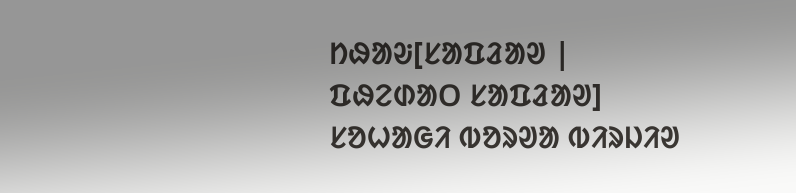ᱴᱷᱟᱶ[ᱥᱟᱯᱲᱟᱣ | ᱯᱷᱮᱰᱟᱛ ᱥᱟᱯᱲᱟᱣ]
ᱥᱚᱦᱟᱜᱤ ᱵᱚᱨᱣᱟ ᱵᱤᱨᱡᱤᱣ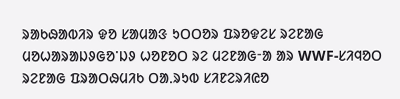ᱨᱟᱠᱷᱟᱵᱤᱨ ᱫᱚ ᱥᱟᱢᱟᱝ ᱩᱛᱛᱚᱨ ᱯᱨᱚᱫᱮᱥ ᱨᱮᱱᱟᱜ ᱢᱚᱦᱟᱨᱟᱡᱽᱜᱚᱸᱡᱽ ᱦᱚᱱᱚᱛ ᱨᱮ ᱢᱮᱱᱟᱜᱼᱟ ᱟᱨ WWF-ᱥᱤᱧᱚᱛ ᱨᱮᱱᱟᱜ ᱯᱨᱟᱛᱷᱢᱤᱠ ᱛᱟᱹᱨᱩᱵ ᱥᱤᱱᱮᱨᱤᱭᱚ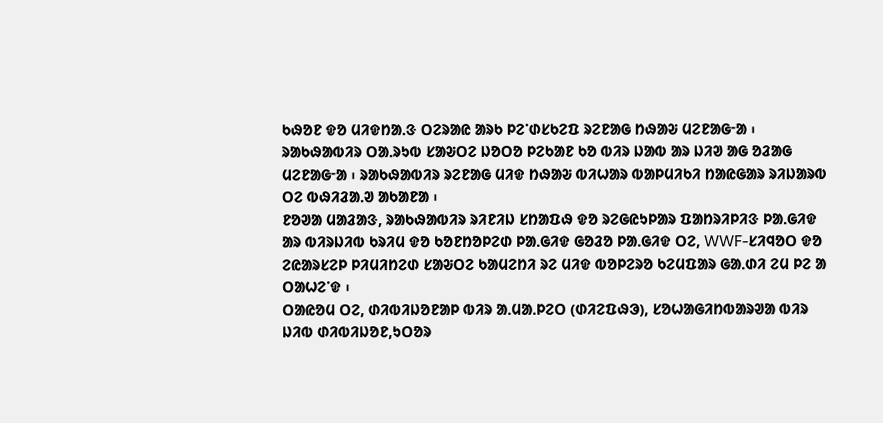ᱠᱷᱚᱱ ᱫᱚ ᱢᱤᱫᱴᱟᱹᱝ ᱛᱮᱨᱟᱭ ᱟᱨᱠ ᱞᱮᱸᱰᱥᱠᱮᱯ ᱨᱮᱱᱟᱜ ᱴᱷᱟᱶ ᱢᱮᱱᱟᱜᱼᱟ ᱾ ᱨᱟᱠᱷᱟᱵᱤᱨ ᱛᱟᱹᱨᱩᱵ ᱥᱟᱶᱛᱮ ᱡᱚᱛᱚ ᱞᱮᱠᱟᱱ ᱠᱚ ᱵᱤᱨ ᱡᱟᱵ ᱟᱨ ᱡᱤᱣ ᱟᱜ ᱚᱲᱟᱜ ᱢᱮᱱᱟᱜᱼᱟ ᱾ ᱨᱟᱠᱷᱟᱵᱤᱨ ᱨᱮᱱᱟᱜ ᱢᱤᱫ ᱴᱷᱟᱶ ᱵᱤᱦᱟᱨ ᱵᱟᱞᱢᱤᱠᱤ ᱴᱟᱭᱜᱟᱨ ᱨᱤᱡᱟᱨᱵ ᱛᱮ ᱵᱷᱤᱲᱟᱹᱣ ᱟᱠᱟᱱᱟ ᱾
ᱱᱚᱣᱟ ᱢᱟᱲᱟᱝ, ᱨᱟᱠᱷᱟᱵᱤᱨ ᱨᱤᱱᱤᱡ ᱥᱴᱟᱯᱷ ᱫᱚ ᱨᱮᱜᱭᱩᱞᱟᱨ ᱯᱟᱴᱨᱤᱞᱤᱝ ᱞᱟᱹᱜᱤᱫ ᱟᱨ ᱵᱤᱨᱡᱤᱵ ᱠᱨᱤᱢ ᱫᱚ ᱠᱚᱱᱴᱚᱞᱮᱰ ᱞᱟᱹᱜᱤᱫ ᱜᱚᱲᱚ ᱞᱟᱹᱜᱤᱫ ᱛᱮ, WWF-ᱥᱤᱧᱚᱛ ᱫᱚ ᱮᱭᱟᱨᱥᱮᱞ ᱞᱤᱢᱤᱴᱮᱰ ᱥᱟᱶᱛᱮ ᱠᱟᱢᱮᱴᱤ ᱨᱮ ᱢᱤᱫ ᱵᱚᱞᱮᱨᱚ ᱠᱮᱢᱯᱟᱨ ᱜᱟᱹᱰᱤ ᱮᱢ ᱞᱮ ᱟ ᱛᱟᱦᱮᱸᱫ ᱾
ᱛᱟᱭᱚᱢ ᱛᱮ, ᱰᱤᱵᱤᱡᱚᱱᱟᱞ ᱵᱤᱨ ᱟᱹᱢᱟᱹᱞᱮᱛ (ᱰᱤᱮᱯᱷᱳ), ᱥᱚᱦᱟᱜᱤᱴᱵᱟᱨᱣᱟ ᱵᱤᱨ ᱡᱤᱵ ᱰᱤᱵᱤᱡᱚᱱ,ᱩᱛᱚᱨ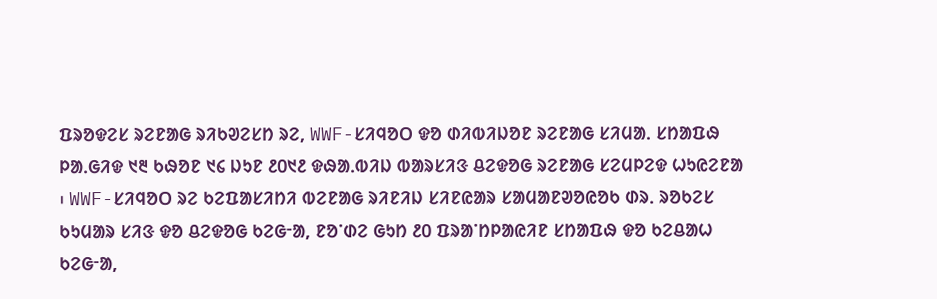ᱯᱨᱚᱫᱮᱥ ᱨᱮᱱᱟᱜ ᱨᱤᱠᱣᱮᱥᱴ ᱨᱮ, WWF-ᱥᱤᱧᱚᱛ ᱫᱚ ᱰᱤᱵᱤᱡᱚᱱ ᱨᱮᱱᱟᱜ ᱥᱤᱢᱟᱹ ᱥᱴᱟᱯᱷ ᱞᱟᱹᱜᱤᱫ ᱑᱓ ᱠᱷᱚᱱ ᱑᱔ ᱡᱩᱱ ᱒᱐᱑᱒ ᱫᱷᱟᱹᱵᱤᱡ ᱵᱟᱨᱥᱤᱝ ᱪᱮᱫᱚᱜ ᱨᱮᱱᱟᱜ ᱥᱮᱢᱞᱮᱫ ᱦᱩᱭᱮᱱᱟ ᱾ WWF-ᱥᱤᱧᱚᱛ ᱨᱮ ᱠᱮᱯᱟᱥᱤᱴᱤ ᱵᱮᱱᱟᱜ ᱨᱤᱱᱤᱡ ᱥᱤᱱᱭᱟᱨ ᱥᱟᱢᱟᱱᱣᱚᱭᱚᱠ ᱰᱨᱹ ᱨᱚᱠᱮᱥ ᱠᱩᱢᱟᱨ ᱥᱤᱝ ᱫᱚ ᱪᱮᱫᱚᱜ ᱠᱮᱜᱼᱟ, ᱱᱚᱸᱰᱮ ᱜᱩᱴ ᱒᱐ ᱯᱨᱟᱸᱴᱞᱟᱭᱤᱱ ᱥᱴᱟᱯᱷ ᱫᱚ ᱠᱮᱪᱟᱦ ᱠᱮᱜᱼᱟ,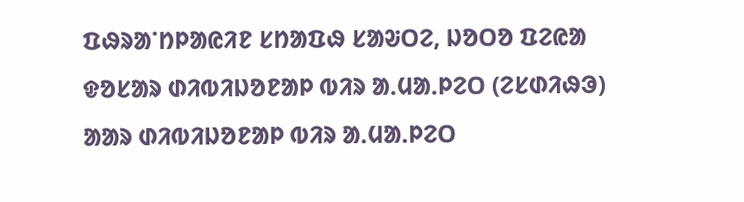ᱯᱷᱨᱟᱸᱴᱞᱟᱭᱤᱱ ᱥᱴᱟᱯᱷ ᱥᱟᱶᱛᱮ, ᱡᱚᱛᱚ ᱯᱮᱭᱟ ᱫᱚᱥᱟᱨ ᱰᱤᱵᱤᱡᱚᱱᱟᱞ ᱵᱤᱨ ᱟᱹᱢᱟᱹᱞᱮᱛ (ᱮᱥᱰᱤᱷᱳ) ᱟᱟᱨ ᱰᱤᱵᱤᱡᱚᱱᱟᱞ ᱵᱤᱨ ᱟᱹᱢᱟᱹᱞᱮᱛ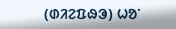(ᱰᱤᱮᱯᱷᱳ) ᱦᱚᱸ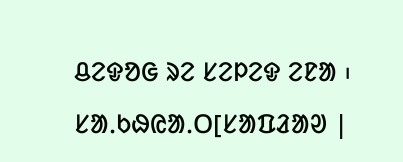ᱪᱮᱫᱚᱜ ᱨᱮ ᱥᱮᱞᱮᱫ ᱮᱱᱟ ᱾
ᱥᱟᱹᱠᱷᱭᱟᱹᱛ[ᱥᱟᱯᱲᱟᱣ |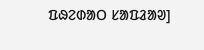ᱯᱷᱮᱰᱟᱛ ᱥᱟᱯᱲᱟᱣ]